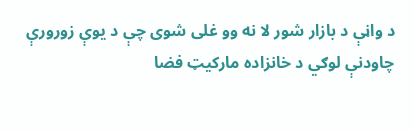د واڼې د بازار شور لا نه وو غلی شوی چې د یوې زورورې چاودنې لوګي د خانزاده مارکیټ فضا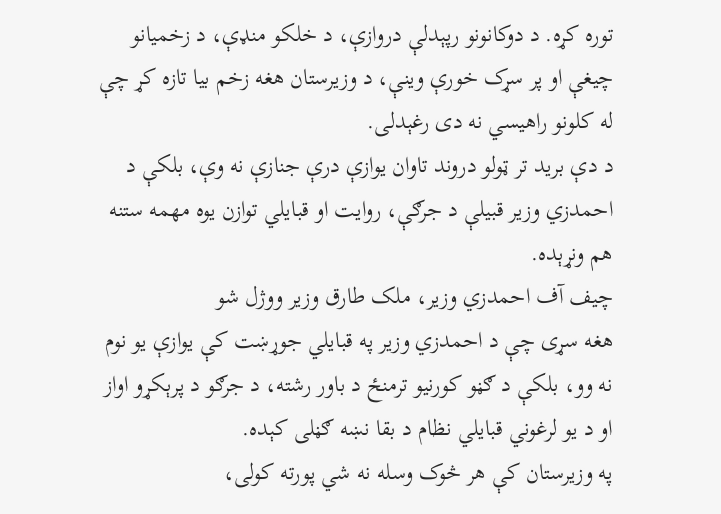توره کړه. د دوکانونو رپېدلې دروازې، د خلکو منډې، د زخمیانو چیغې او پر سړک خورې وینې، د وزیرستان هغه زخم بیا تازه کړ چې له کلونو راهیسي نه دی رغېدلی.
د دې برید تر ټولو دروند تاوان یوازې درې جنازې نه وې، بلکې د احمدزي وزیر قبیلې د جرګې، روایت او قبایلي توازن یوه مهمه ستنه هم ونړېده.
چیف آف احمدزي وزیر، ملک طارق وزیر ووژل شو
هغه سړی چې د احمدزي وزیر په قبایلي جوړښت کې یوازې یو نوم نه وو، بلکې د ګڼو کورنیو ترمنځ د باور رشته، د جرګو د پرېکړو اواز او د یو لرغوني قبایلي نظام د بقا نښه ګڼلی کېده.
په وزیرستان کې هر څوک وسله نه شي پورته کولی،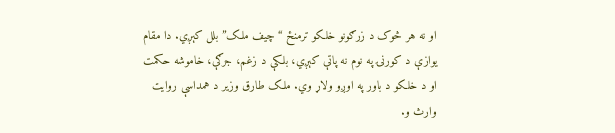او نه هر څوک د زرګونو خلکو ترمنځ “چیف ملک” بلل کېږي. دا مقام یوازې د کورنۍ په نوم نه پاتې کېږي، بلکې د زغم، جرګې، خاموشه حکمت او د خلکو د باور په اوږو ولاړ وي. ملک طارق وزیر د همداسې روایت وارث و.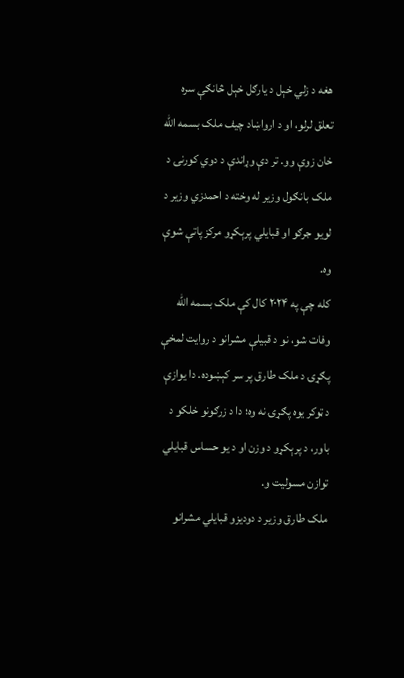هغه د زلي خېل د يارګل خېل څانګې سره تعلق لرلو، او د ارواښاد چیف ملک بسمه الله خان زوې وو. تر دې وړاندې د دوي کورنۍ د ملک بانګول وزیر له وخته د احمدزي وزیر د لویو جرګو او قبایلي پرېکړو مرکز پاتې شوې وه.
کله چې په ۲۰۲۴ کال کې ملک بسمه الله وفات شو، نو د قبیلې مشرانو د روایت لمخې پګړۍ د ملک طارق پر سر کېښوده. دا یوازې د ټوکر یوه پګړۍ نه وه؛ دا د زرګونو خلکو د باور، د پرېکړو د وزن او د یو حساس قبایلي توازن مسولیت و.
ملک طارق وزیر د دودیزو قبایلي مشرانو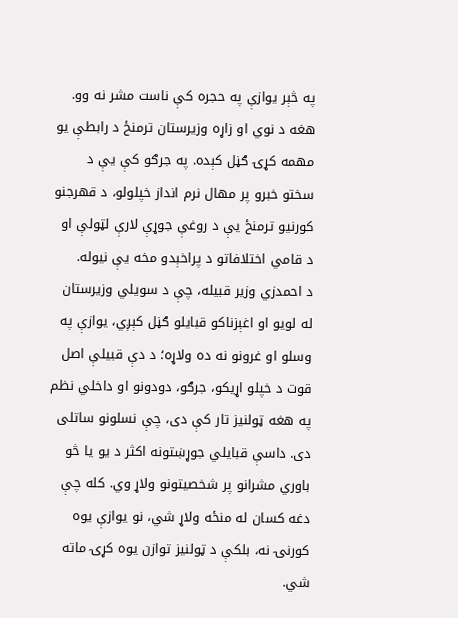په څېر یوازې په حجره کې ناست مشر نه وو. هغه د نوي او زاړه وزیرستان ترمنځ د رابطې یو مهمه کړۍ ګڼل کېده. په جرګو کې یې د سختو خبرو پر مهال نرم انداز خپلولو، د قهرجنو کورنیو ترمنځ یې د روغې جوړې لارې لټولې او د قامي اختلافاتو د پراخېدو مخه یې نیوله.
د احمدزي وزیر قبیله، چې د سویلي وزیرستان له لویو او اغېزناکو قبایلو ګڼل کېږي، یوازې په وسلو او غرونو نه ده ولاړه؛ د دې قبیلې اصل قوت د خپلو اړیکو، جرګو، دودونو او داخلي نظم په هغه ټولنیز تار کې دی، چې نسلونو ساتلی دی. داسې قبایلي جوړښتونه اکثر د یو یا څو باوري مشرانو پر شخصیتونو ولاړ وي. کله چې دغه کسان له منځه ولاړ شي، نو یوازې یوه کورنۍ نه، بلکې د ټولنیز توازن یوه کړۍ ماته شي.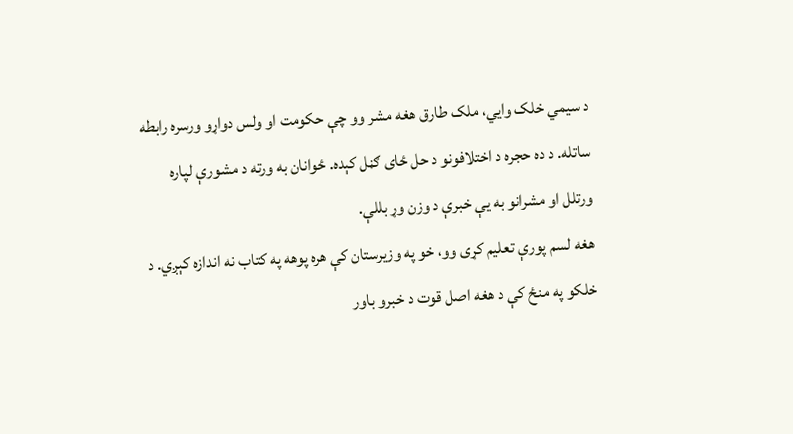د سیمي خلک وایي، ملک طارق هغه مشر وو چې حکومت او ولس دواړو ورسره رابطه ساتله. د ده حجره د اختلافونو د حل ځای ګڼل کېده. ځوانان به ورته د مشورې لپاره ورتلل او مشرانو به یې خبرې د وزن وړ بللې.
هغه لسم پورې تعلیم کړی وو، خو په وزیرستان کې هره پوهه په کتاب نه اندازه کېږي. د خلکو په منځ کې د هغه اصل قوت د خبرو باور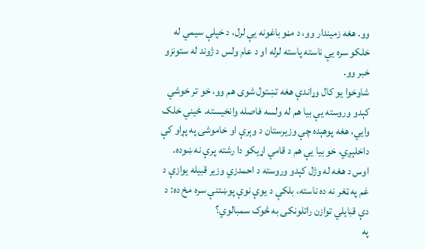وو. هغه زميندار وو، د مڼو باغونه یې لرل، د خپلې سیمي له خلکو سره یې ناسته پاسته لرله او د عام ولس د ژوند له ستونزو خبر وو.
شاوخوا یو کال وړاندې هغه تښتول شوی هم وو، خو تر خوشي کېدو وروسته یې بیا هم له ولسه فاصله وانخیسته. ځیني خلک وایي، هغه پوهېده چې وزیرستان د وېرې او خاموشۍ په پړاو کې داخلېږي، خو بیا یې هم د قامي اړیکو دا رشته پرې نه ښوده.
اوس د هغه له وژل کېدو وروسته د احمدزي وزیر قبیله یوازې د غم په ټغر نه ده ناسته، بلکې د یوې نوې پوښتنې سره مخ ده: د دې قبایلي توازن راتلونکی به څوک سمبالوي؟
په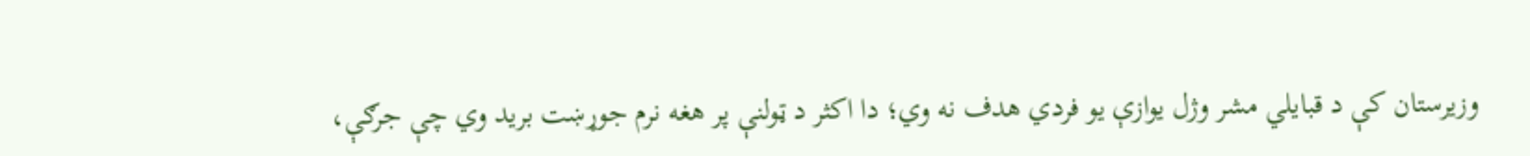وزیرستان کې د قبایلي مشر وژل یوازې یو فردي هدف نه وي؛ دا اکثر د ټولنې پر هغه نرم جوړښت برید وي چې جرګې،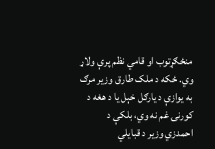منځګړتوب او قامي نظم پرې ولاړ وي. ځکه د ملک طارق وزیر مرګ به یوازې د یارګل خېل یا د هغه د کورنۍ غم نه وي، بلکې د احمدزي وزیر د قبایلي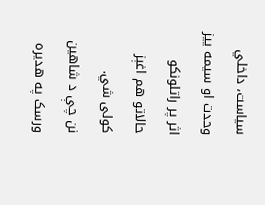سیاست، داخلي وحدت او سیمه ییز اثر پر راتلونکو حالاتو هم اغېز کولی شي.
نن چې د شاهین ورسک په هدیره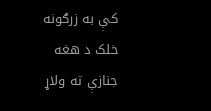کې به زرګونه خلک د هغه جنازې ته ولاړ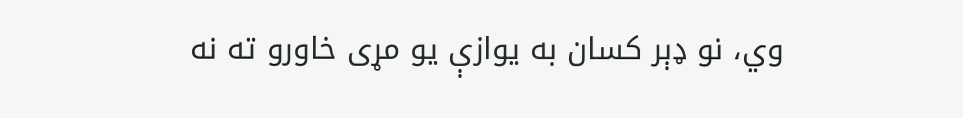وي، نو ډېر کسان به یوازې یو مړی خاورو ته نه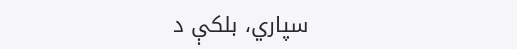سپاري، بلکې د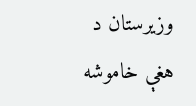وزیرستان د هغې خاموشه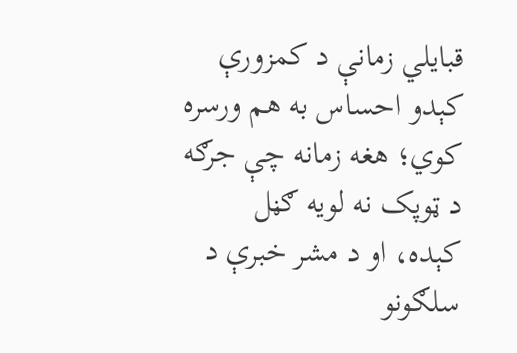قبایلي زمانې د کمزورې کېدو احساس به هم ورسره کوي؛ هغه زمانه چې جرګه د ټوپک نه لویه ګڼل کېده، او د مشر خبرې د سلګونو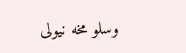وسلو مخه نیولی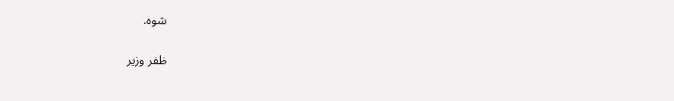شوه.

ظفر وزير